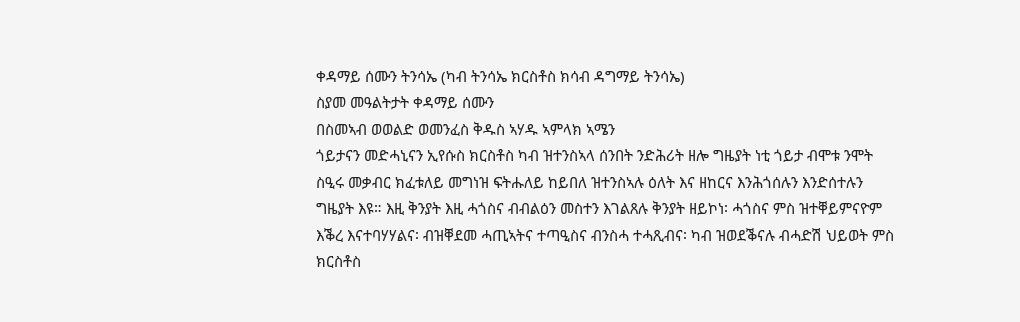ቀዳማይ ሰሙን ትንሳኤ (ካብ ትንሳኤ ክርስቶስ ክሳብ ዳግማይ ትንሳኤ)
ስያመ መዓልትታት ቀዳማይ ሰሙን
በስመኣብ ወወልድ ወመንፈስ ቅዱስ ኣሃዱ ኣምላክ ኣሜን
ጎይታናን መድሓኒናን ኢየሱስ ክርስቶስ ካብ ዝተንስኣላ ሰንበት ንድሕሪት ዘሎ ግዜያት ነቲ ጎይታ ብሞቱ ንሞት ስዒሩ መቃብር ክፈቱለይ መግነዝ ፍትሑለይ ከይበለ ዝተንስኣሉ ዕለት እና ዘከርና እንሕጎሰሉን እንድሰተሉን ግዜያት እዩ። እዚ ቅንያት እዚ ሓጎስና ብብልዕን መስተን እገልጸሉ ቅንያት ዘይኮነ፡ ሓጎስና ምስ ዝተቐይምናዮም እቕረ እናተባሃሃልና፡ ብዝቐደመ ሓጢኣትና ተጣዒስና ብንስሓ ተሓጺብና፡ ካብ ዝወደቕናሉ ብሓድሽ ህይወት ምስ ክርስቶስ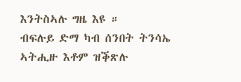እንትስኣሉ ግዜ እዩ ።
ብፍሉይ ድማ ካብ ሰንበት ትንሳኤ ኣትሒዙ እቶም ዝቕጽሉ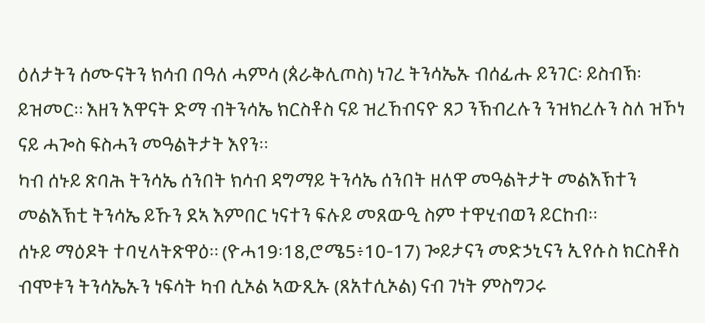ዕለታትን ሰሙናትን ክሳብ በዓለ ሓምሳ (ጰራቅሊጦስ) ነገረ ትንሳኤኡ ብሰፊሑ ይንገር፡ ይስብኽ፡ ይዝመር። እዘን እዋናት ድማ ብትንሳኤ ክርስቶስ ናይ ዝረኸብናዮ ጸጋ ንኽብረሉን ንዝክረሉን ስለ ዝኾነ ናይ ሓጐስ ፍስሓን መዓልትታት እየን።
ካብ ሰኑይ ጽባሕ ትንሳኤ ሰንበት ክሳብ ዳግማይ ትንሳኤ ሰንበት ዘለዋ መዓልትታት መልእኽተን መልእኽቲ ትንሳኤ ይኹን ደኣ እምበር ነናተን ፍሉይ መጸውዒ ስም ተዋሂብወን ይርከብ።
ሰኑይ ማዕዶት ተባሂላትጽዋዕ። (ዮሓ19፡18,ሮሜ5፥10-17) ጐይታናን መድኃኒናን ኢየሱስ ክርስቶስ ብሞቱን ትንሳኤኡን ነፍሳት ካብ ሲኦል ኣውጺኡ (ጸአተሲኦል) ናብ ገነት ምስግጋሩ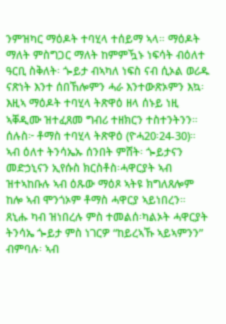ንምዝካር ማዕዶት ተባሂላ ተሰይማ ኣላ። ማዕዶት ማለት ምስግጋር ማለት ከምምዃኑ ነፍሳት ብዕለተ ዓርቢ ስቅለት፡ ጐይታ ብኣካለ ነፍስ ናብ ሲኦል ወሪዱ ናጽነት እንተ ሰበኸሎምን ሓራ እንተውጽኦምን እኳ፡እዚኣ ማዕዶት ተባሂላ ትጽዋዕ ዘላ ሰኑይ ነዚ ኣቐዲሙ ዝተፈጸመ ግብሪ ተዘክርን ተስተንትንን።
ሰሉስ፦ ቶማስ ተባሂላ ትጽዋዕ (ዮሓ20፡24-30)። ኣብ ዕለተ ትንሳኤኡ ሰንበት ምሸት፡ ጐይታናን መድኃኒናን ኢየሱስ ክርስቶስ፡ሓዋርያት ኣብ ዝተኣከቡሉ ኣብ ዕጹው ማዕጾ ኣትዩ ክግለጸሎም ከሎ ኣብ ሞንጎኦም ቶማስ ሓዋርያ ኣይነበረን። ጸኒሑ ካብ ዝነበረሉ ምስ ተመልሰ፡ካልኦት ሓዋርያት ትንሳኤ ጐይታ ምስ ነገርዎ “ከይረኣኹ ኣይኣምንን” ብምባሉ፡ ኣብ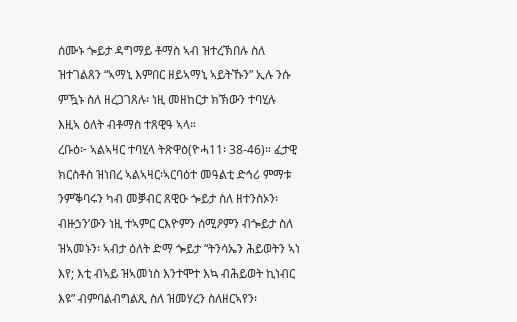ሰሙኑ ጐይታ ዳግማይ ቶማስ ኣብ ዝተረኽበሉ ስለ ዝተገልጸን “ኣማኒ እምበር ዘይኣማኒ ኣይትኹን” ኢሉ ንሱ ምዃኑ ስለ ዘረጋገጸሉ፡ ነዚ መዘከርታ ክኽውን ተባሂሉ እዚኣ ዕለት ብቶማስ ተጸዊዓ ኣላ።
ረቡዕ፦ ኣልኣዛር ተባሂላ ትጽዋዕ(ዮሓ11፡ 38-46)። ፈታዊ ክርስቶስ ዝነበረ ኣልኣዛር፡ኣርባዕተ መዓልቲ ድኅሪ ምማቱ ንምቕባሩን ካብ መቓብር ጸዊዑ ጐይታ ስለ ዘተንስኦን፡ ብዙኃን’ውን ነዚ ተኣምር ርእዮምን ሰሚዖምን ብጐይታ ስለ ዝኣመኑን፡ ኣብታ ዕለት ድማ ጐይታ “ትንሳኤን ሕይወትን ኣነ እየ; እቲ ብኣይ ዝኣመነስ እንተሞተ እኳ ብሕይወት ኪነብር እዩ” ብምባልብግልጺ ስለ ዝመሃረን ስለዘርኣየን፡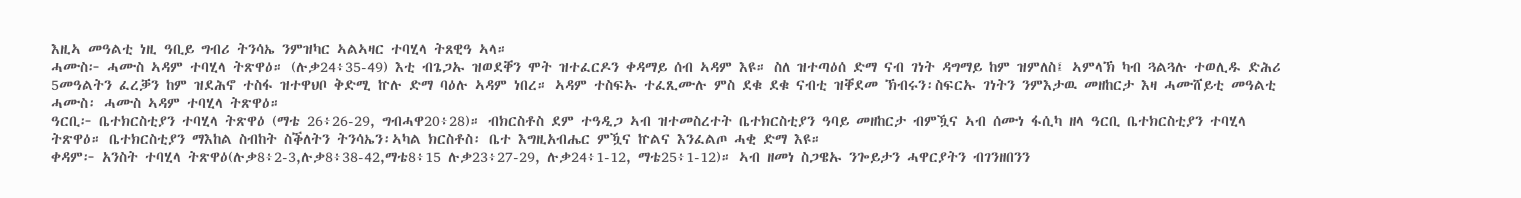እዚኣ መዓልቲ ነዚ ዓቢይ ግብሪ ትንሳኤ ንምዝካር ኣልኣዛር ተባሂላ ትጸዊዓ ኣላ።
ሓሙስ፦ ሓሙስ ኣዳም ተባሂላ ትጽዋዕ። (ሉቃ24፥35-49) እቲ ብጌጋኡ ዝወደቐን ሞት ዝተፈርዶን ቀዳማይ ሰብ ኣዳም እዩ። ስለ ዝተጣዕሰ ድማ ናብ ገነት ዳግማይ ከም ዝምለስ፤ ኣምላኽ ካብ ጓልጓሉ ተወሊዱ ድሕሪ 5መዓልትን ፈረቓን ከም ዝደሕኖ ተስፋ ዝተዋህቦ ቅድሚ ኵሉ ድማ ባዕሉ ኣዳም ነበረ። ኣዳም ተስፍኡ ተፈጺሙሉ ምስ ደቁ ደቁ ናብቲ ዝቐደመ ኽብሩን፡ስፍርኡ ገነትን ንምእታዉ መዘከርታ እዛ ሓሙሸይቲ መዓልቲ ሓሙስ፡ ሓሙስ ኣዳም ተባሂላ ትጽዋዕ።
ዓርቢ፦ ቤተክርስቲያን ተባሂላ ትጽዋዕ (ማቴ 26፥26-29, ግብሓዋ20፥28)። ብክርስቶስ ደም ተዓዲጋ ኣብ ዝተመስረተት ቤተክርስቲያን ዓባይ መዘከርታ ብምዃና ኣብ ሰሙነ ፋሲካ ዘላ ዓርቢ ቤተክርስቲያን ተባሂላ ትጽዋዕ። ቤተክርስቲያን ማእከል ስብከት ስቕለትን ትንሳኤን፡ኣካል ክርስቶስ፡ ቤተ እግዚአብሔር ምዃና ኵልና እንፈልጦ ሓቂ ድማ እዩ።
ቀዳም፦ አንስት ተባሂላ ትጽዋዕ(ሉቃ8፥2-3,ሉቃ8፥38-42,ማቴ8፥15 ሉቃ23፥27-29, ሉቃ24፥1-12, ማቴ25፥1-12)። ኣብ ዘመነ ስጋዌኡ ንጐይታን ሓዋርያትን ብገንዘበንን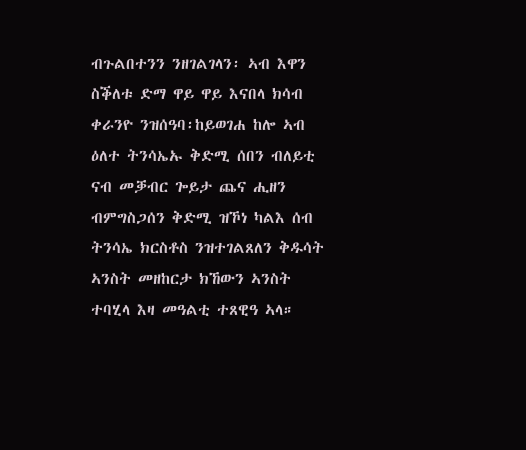ብጉልበተንን ንዘገልገላን፡ ኣብ እዋን ስቕለቱ ድማ ዋይ ዋይ እናበላ ክሳብ ቀራንዮ ንዝሰዓባ፡ከይወገሐ ከሎ ኣብ ዕለተ ትንሳኤኡ ቅድሚ ሰበን ብለይቲ ናብ መቓብር ጐይታ ጨና ሒዘን ብምግስጋሰን ቅድሚ ዝኾነ ካልእ ሰብ ትንሳኤ ክርስቶስ ንዝተገልጸለን ቅዱሳት ኣንስት መዘከርታ ክኸውን ኣንስት ተባሂላ እዛ መዓልቲ ተጸዊዓ ኣላ።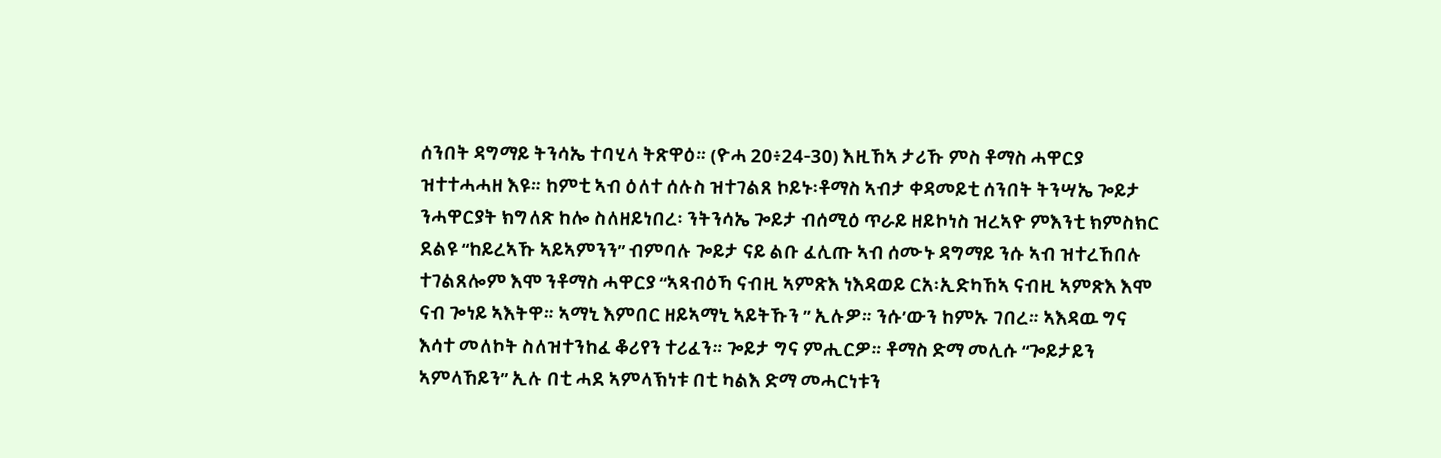ሰንበት ዳግማይ ትንሳኤ ተባሂላ ትጽዋዕ። (ዮሓ 20፥24-30) እዚኸኣ ታሪኹ ምስ ቶማስ ሓዋርያ ዝተተሓሓዘ እዩ። ከምቲ ኣብ ዕለተ ሰሉስ ዝተገልጸ ኮይኑ፡ቶማስ ኣብታ ቀዳመይቲ ሰንበት ትንሣኤ ጐይታ ንሓዋርያት ክግለጽ ከሎ ስለዘይነበረ፡ ንትንሳኤ ጐይታ ብሰሚዕ ጥራይ ዘይኮነስ ዝረኣዮ ምእንቲ ክምስክር ደልዩ “ከይረኣኹ ኣይኣምንን” ብምባሉ ጐይታ ናይ ልቡ ፈሊጡ ኣብ ሰሙኑ ዳግማይ ንሱ ኣብ ዝተረኸበሉ ተገልጸሎም እሞ ንቶማስ ሓዋርያ “ኣጻብዕኻ ናብዚ ኣምጽእ ነእዳወይ ርአ፡ኢድካኸኣ ናብዚ ኣምጽእ እሞ ናብ ጐነይ ኣእትዋ። ኣማኒ እምበር ዘይኣማኒ ኣይትኹን ” ኢሉዎ። ንሱ’ውን ከምኡ ገበረ። ኣእዳዉ ግና እሳተ መለኮት ስለዝተንከፈ ቆሪየን ተሪፈን። ጐይታ ግና ምሒርዎ። ቶማስ ድማ መሊሱ “ጐይታይን ኣምላኸይን” ኢሉ በቲ ሓደ ኣምላኽነቱ በቲ ካልእ ድማ መሓርነቱን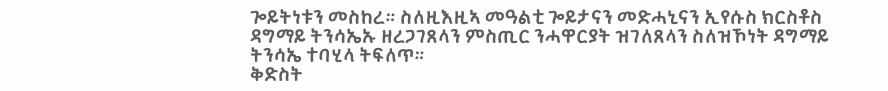ጐይትነቱን መስከረ። ስለዚእዚኣ መዓልቲ ጐይታናን መድሓኒናን ኢየሱስ ክርስቶስ ዳግማይ ትንሳኤኡ ዘረጋገጸላን ምስጢር ንሓዋርያት ዝገለጸላን ስለዝኾነት ዳግማይ ትንሳኤ ተባሂላ ትፍለጥ።
ቅድስት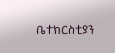ቤተክርስቲያን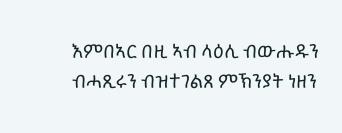እምበኣር በዚ ኣብ ላዕሊ ብውሑዱን ብሓጺሩን ብዝተገልጸ ምኽንያት ነዘን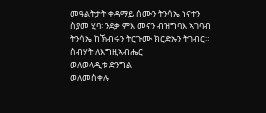መዓልትታት ቀዳማይ ሰሙን ትንሳኤ ነናተን ስያመ ሂባ፡ ንደቃ ምእ መናን ብዝግባእ ኣገባብ ትንሳኤ ከኽብሩን ትርጉሙ ክርድኡን ትገብር።
ስብሃት ለእግዚኣብሔር
ወለወላዲቱ ድንግል
ወለመስቀሉ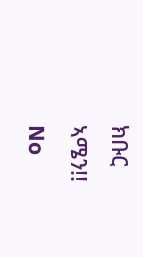ክቡር
ኣሜን!!
No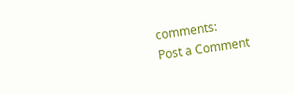comments:
Post a Comment